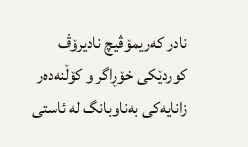نادر کەریمۆڤیچ نادیرۆڤ
کوردێکی خۆڕاگر و کۆڵنەدەر
زانایەکی بەناوبانگ لە ئاستی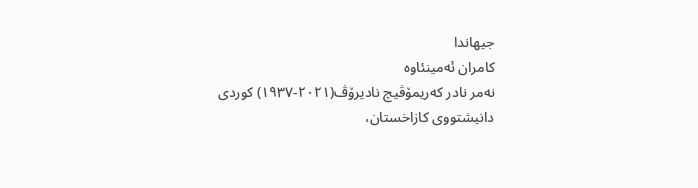جیهاندا
کامران ئەمینئاوە
نەمر نادر کەریمۆڤیچ نادیرۆڤ(٢٠٢١-١٩٣٧) کوردی دانیشتووی کازاخستان،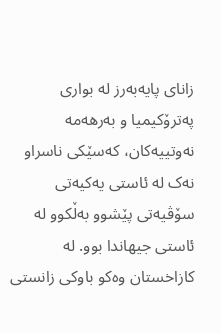زانای پایەبەرز لە بواری پەترۆکیمیا و بەرهەمە نەوتییەکان، کەسێکی ناسراو نەک لە ئاستی یەکیەتی سۆڤیەتی پێشوو بەڵکوو لە ئاستی جیهاندا بوو. لە کازاخستان وەکو باوکی زانستی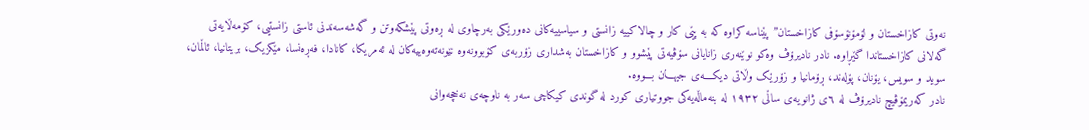نەوتی کازاخستان و لۆمۆنۆسۆفی کازاخستان” پێناسە کراوە که بە پێی کار و چالاکییه زانستی و سیاسییەکانی دەورێکی بەرچاوی لە ڕەوتی پێشکەوتن و گەشەسەندنی ئاستی زانستیی، کۆمەڵایەتی گەلانی کازاخستاندا گێڕاوە. نادر نادیرۆڤ وەکو نوێنەری زانایانی سۆڤیەتی پێشوو و کازاخستان بەشداری زۆربەی کۆبوونەوە نێونەتەوەییەکان له ئەمریکا، کانادا، فەڕەنسا، مێکزیک، بریتانیا، ئاڵمان، سوید و سویس، یۆنان، پۆلەند، ڕۆمانیا و زۆرێک وڵاتی دیکــــەی جیهـــان بـــووە.
نادر کەریمۆڤیچ نادیرۆڤ لە ٦ی ژانویەی ساڵی ١٩٣٢ لە بنەماڵەیەکی جووتیاری کورد لە گوندی کیکاچی سەر به ناوچەی نەخچەوانی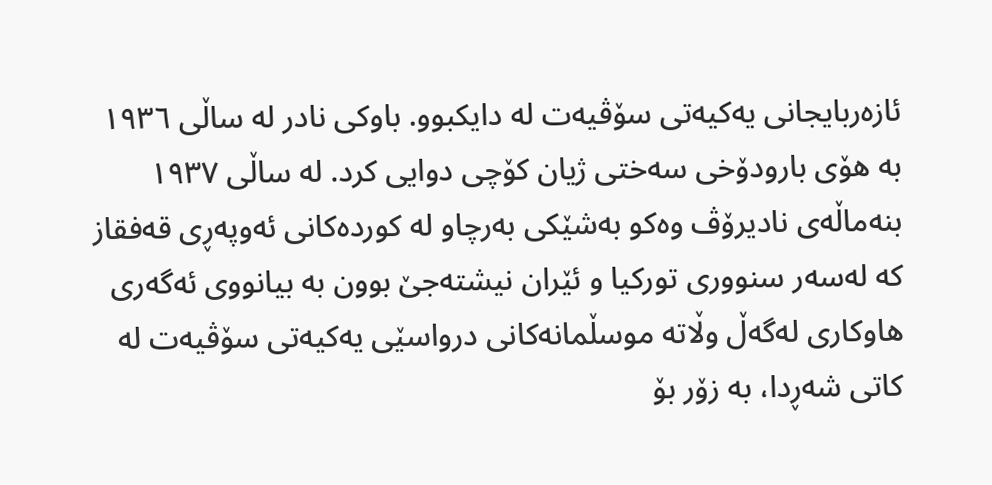ئازەربایجانی یەکیەتی سۆڤیەت لە دایکبوو. باوکی نادر لە ساڵی ١٩٣٦ به هۆی بارودۆخی سەختی ژیان کۆچی دوایی کرد. لە ساڵی ١٩٣٧ بنەماڵەی نادیرۆڤ وەکو بەشێکی بەرچاو له کوردەکانی ئەوپەڕی قەفقاز کە لەسەر سنووری تورکیا و ئێران نیشتەجێ بوون به بیانووی ئەگەری هاوکاری لەگەڵ وڵاتە موسڵمانەکانی درواسێی یەکیەتی سۆڤیەت لە کاتی شەڕدا، به زۆر بۆ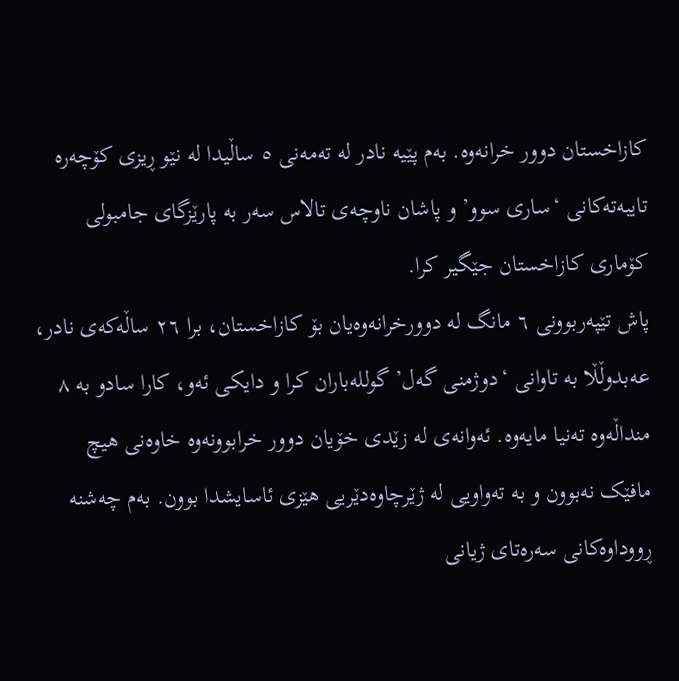کازاخستان دوور خرانەوە. بەم پێیە نادر لە تەمەنی ٥ ساڵیدا لە نێو ڕیزی کۆچەرە تایبەتەکانی ‘ساری سوو’ و پاشان ناوچەی تالاس سەر به پارێزگای جامبولی کۆماری کازاخستان جێگیر کرا.
پاش تێپەربوونی ٦ مانگ لە دوورخرانەوەیان بۆ کازاخستان، برا ٢٦ ساڵەکەی نادر، عەبدوڵڵا به تاوانی ‘دوژمنی گەل’ گوللەباران کرا و دایکی ئەو، کارا سادو به ٨ منداڵەوە تەنیا مایەوە. ئەوانەی لە زێدی خۆیان دوور خرابوونەوە خاوەنی هیچ مافێک نەبوون و به تەواویی لە ژێرچاوەدێریی هێزی ئاسایشدا بوون. بەم چەشنە ڕووداوەکانی سەرەتای ژیانی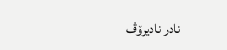نادر نادیرۆڤ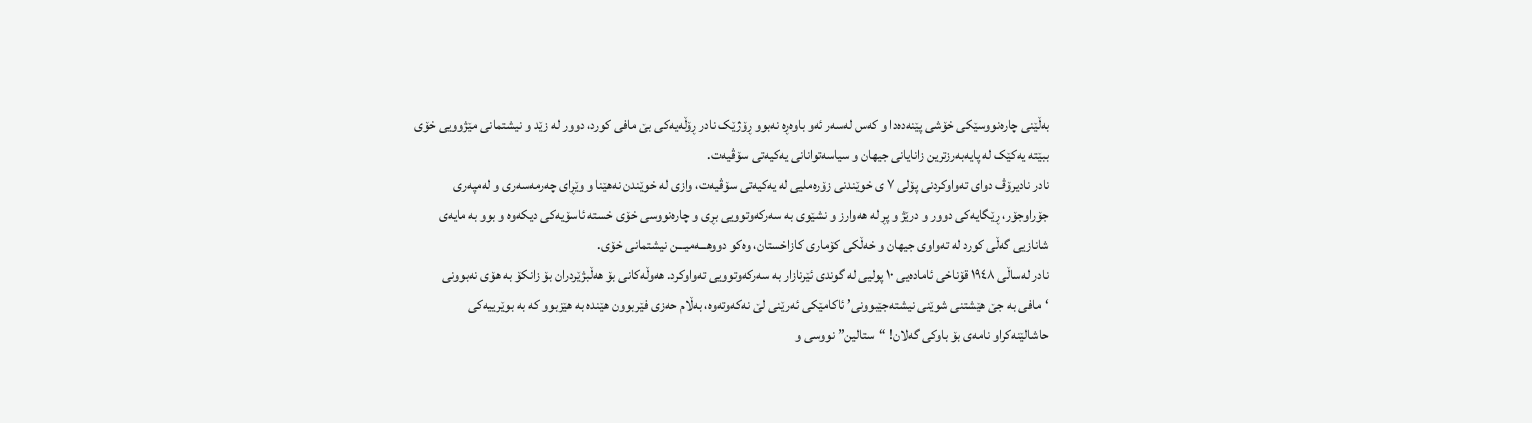بەڵێنی چارەنووسێکی خۆشی پێنەدەدا و کەس لەسەر ئەو باوەڕە نەبوو ڕۆژێک نادر ڕۆڵەیەکی بێ مافی کورد، دوور لە زێد و نیشتمانی مێژوویی خۆی ببێته یەکێک لە پایەبەرزترین زانایانی جیهان و سیاسەتوانانی یەکیەتی سۆڤیەت.
نادر نادیرۆڤ دوای تەواوکردنی پۆلی ٧ ی خوێندنی زۆرەملیی لە یەکیەتی سۆڤیەت، وازی لە خوێندن نەهێنا و وێڕای چەرمەسەری و لەمپەری جۆراوجۆر، ڕێگایەکی دوور و درێژ و پڕ لە هەوارز و نشێوی به سەرکەوتوویی بڕی و چارەنووسی خۆی خسته ئاسۆیەکی دیکەوە و بوو به مایەی شانازیی گەڵی کورد لە تەواوی جیهان و خەڵکی کۆماری کازاخستان، وەکو دووهـــەمیـــن نیشتمانی خۆی.
نادر لەساڵی ١٩٤٨ قۆناخی ئامادەیی ١٠ پولیی لە گوندی ئێرنازار به سەرکەوتوویی تەواوکرد. هەوڵەکانی بۆ هەڵبژێردران بۆ زانکۆ به هۆی نەبوونی ‘مافی به جێ هێشتنی شوێنی نیشتەجێبوونی’ ئاکامێکی ئەرێنی لێ نەکەوتەوە، بەڵام حەزی فێربوون هێندە به هێزبوو که به بوێرییەکی حاشالێنەکراو نامەی بۆ باوکی گەلان! “ستالین” نووسی و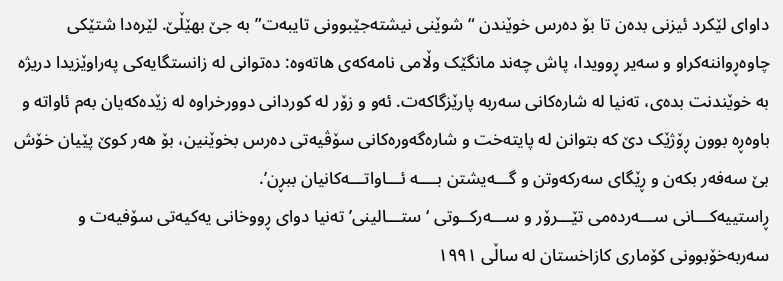داوای لێکرد ئیزنی بدەن تا بۆ دەرس خوێندن “شوێنی نیشتەجێبوونی تایبەت” به جێ بهێڵێ. لێرەدا شتێکی چاوەڕواننەکراو و سەیر ڕوویدا، پاش چەند مانگێک وڵامی نامەکەی هاتەوە: دەتوانی لە زانستگایەکی پەراوێزیدا دریژە به خوێندنت بدەی، تەنیا لە شارەکانی سەربە پارێزگاکەت. ئەو و زۆر لە کوردانی دوورخراوە لە زێدەکەیان بەم ئاواته و باوەڕە بوون ڕۆژێک دێ کە بتوانن لە پایتەخت و شارەگەورەکانی سۆڤیەتی دەرس بخوێنین، بۆ هەر کوێ پێیان خۆش بێ سەفەر بکەن و ڕێگای سەرکەوتن و گـــەیشتن بــــه ئـــاواتـــەکانیان ببڕن’.
ڕاستییەکـــانی ســـەردەمی تێـــرۆر و ســـەرکــوتی ‘ستـــالینی’ تەنیا دوای ڕووخانی یەکیەتی سۆفیەت و سەربەخۆبوونی کۆماری کازاخستان لە ساڵی ١٩٩١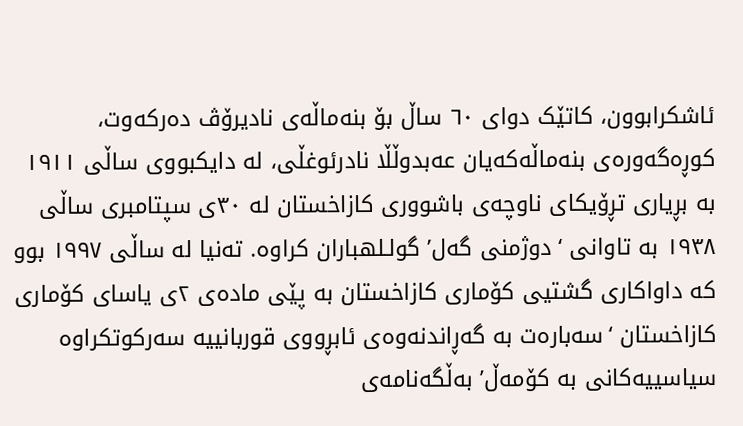ئاشکرابوون، کاتێک دوای ٦٠ ساڵ بۆ بنەماڵەی نادیرۆڤ دەرکەوت، کوڕەگەورەی بنەماڵەکەیان عەبدوڵڵا نادرئوغڵی، لە دایکبووی ساڵی ١٩١١ به بڕیاری تڕۆیکای ناوچەی باشووری کازاخستان لە ٣٠ی سپتامبری ساڵی ١٩٣٨ به تاوانی ‘دوژمنی گەل’ گولـلهباران کراوە. تەنیا لە ساڵی ١٩٩٧ بوو کە داواکاری گشتیی کۆماری کازاخستان به پێی مادەی ٢ی یاسای کۆماری کازاخستان ‘سەبارەت به گەڕاندنەوەی ئابڕووی قوربانییە سەرکوتکراوە سیاسییەکانی به کۆمەڵ’ بەڵگەنامەی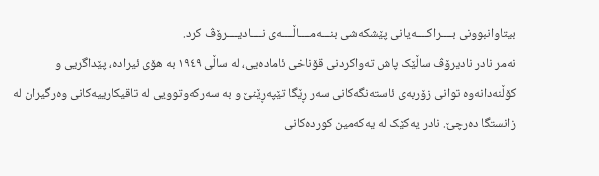بیتاوانبوونی بــــراکــــەیانی پێشکەشی بنـــەمــــاڵــــەی نــــادیــــرۆڤ کرد.
نەمر نادر نادیرۆڤ ساڵێک پاش تەواکردنی قۆناخی ئامادەیی، لە ساڵی ١٩٤٩ به هۆی ئیرادە، پێداگریی و کۆڵنەدانەوە توانی زۆربەی ئاستەنگەکانی سەر ڕێگا تێپەڕێنێ و به سەرکەوتوویی له تاقیکارییەکانی وەرگیران لە زانستگا دەرچێ. نادر یەکێک لە یەکەمین کوردەکانی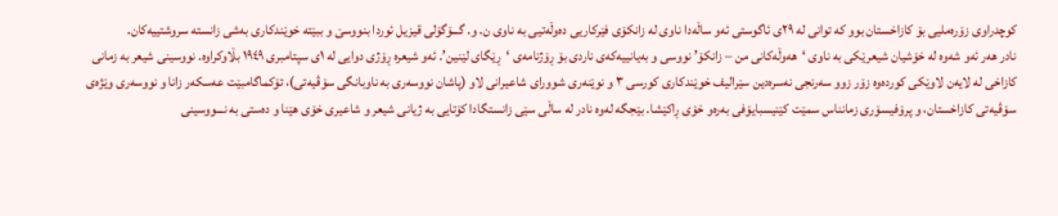کوچدراوی زۆرەملیی بۆ کازاخستان بوو که توانی لە ٢٩ی ئاگوستی ئەو ساڵەدا ناوی لە زانکۆی فێرکاریی دەوڵەتیی به ناوی ن. و. گـــۆگۆلی قیزیل ئوردا بنووسێ و ببێته خوێندکاری بەشی زانسته سروشتییەکان.
نادر هەر ئەو شەوە لە خۆشیان شیعرێکی به ناوی ‘هەوڵەکانی من – زانکۆ’ نووسی و بەیانییەکەی ناردی بۆ ڕۆژنامەی ‘ڕێگای لێنین’. ئەو شیعرە ڕۆژی دوایی لە ١ی سپتامبری ١٩٤٩ بڵاوکراوە. نووسینی شیعر به زمانی کازاخی لە لایەن لاوێکی کوردەوە زۆر زوو سەرنجی نەسرەدین سێرالیف خوێندکاری کورسی ٣ و نوێنەری شوورای شاعیرانی لاو (پاشان نووسەری به ناوبانگی سۆڤیەتی)، تۆکماگامبێت عەسکەر زانا و نووسەری وێژەی سۆڤیەتی کازاخستان، و پرۆفیسۆری زمانناس سمێت کێنیسبایۆفی بەرەو خۆی ڕاکێشا. بێجگە لەوە نادر لە ساڵی سێی زانستگادا کۆتایی به ژیانی شیعر و شاعیری خۆی هێنا و دەستی به نـــووسینی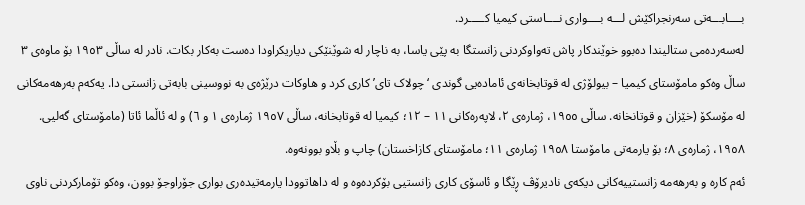بــــابـــەتی سەرنجراکێش لـــە بــــواری نــــاستی کیمیا کـــــرد.
لەسەردەمی ستالیندا دەبوو خوێندکار پاش تەواوکردنی زانستگا به پێی یاسا، به ناچار لە شوێنێکی دیاریکراودا دەست بەکار بکات. نادر لە ساڵی ١٩٥٣ بۆ ماوەی ٣ ساڵ وەکو مامۆستای کیمیا – بیولۆژی له قوتابخانەی ئامادەیی گوندی ‘چولاک تای’ کاری کرد و هاوکات درێژەی به نووسینی بابەتی زانستی دا. یەکەم بەرهەمەکانی لە مۆسکۆ (خێزان و قوتانخانه. ساڵی ١٩٥٥، ژمارەی ٢، لاپەرەکانی ١١ – ١٢؛ کیمیا لە قوتابخانه، ساڵی ١٩٥٧ ژمارەی ١ و ٦) و لە ئاڵما ئاتا (مامۆستای گەلیی. ١٩٥٨، ژمارەی ٨؛ بۆ یارمەتی مامۆستا ١٩٥٨ ژمارەی ١١؛ مامۆستای کازاخستان) چاپ و بڵاو بوونەوە.
ئەم کارە و بەرهەمە زانستییەکانی دیکەی نادیرۆڤ ڕێگا و ئاسۆی کاری زانستیی بۆکردەوە و لە داهاتوودا یارمەتیدەری بواری جۆراوجۆ بوون، وەکو تۆمارکردنی ناوی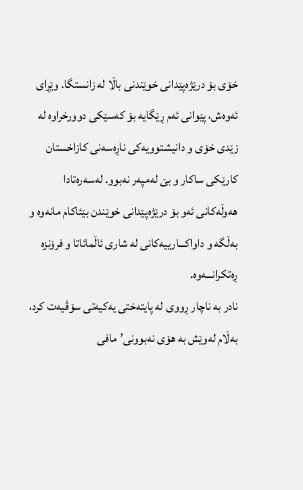خۆی بۆ درێژەپێدانی خوێندنی باڵا لە زانستگا. وێڕای ئەوەش، پێوانی ئەم ڕێگایە بۆ کەسێکی دوورخراوە لە زێدی خۆی و دانیشتوویەکی ناڕەسەنی کازاخستان کارێکی ساکار و بێ لەمپەر نەبوو. لەسەرەتادا هەوڵەکانی ئەو بۆ درێژەپێدانی خوێندن بێئاکام مانەوە و بەڵگه و داواکـــارییەکانی لە شاری ئاڵمائاتا و فرۆنزە ڕەتکرانـــەوە.
نادر به ناچار ڕووی لە پایتەختی یەکیەتی سۆڤیەت کرد، بەڵام لەوێش به هۆی نەبوونی’ مافی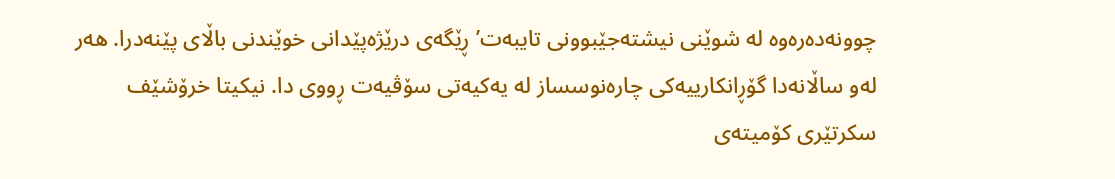چوونەدەرەوە لە شوێنی نیشتەجێبوونی تایبەت’ ڕێگەی درێژەپێدانی خوێندنی باڵای پێنەدرا. هەر لەو ساڵانەدا گۆڕانکارییەکی چارەنوسساز لە یەکیەتی سۆڤیەت ڕووی دا. نیکیتا خرۆشێف سکرتێری کۆمیتەی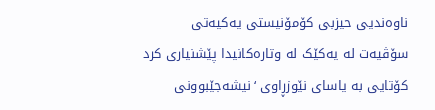ناوەندیی حیزبی کۆمۆنیستی یەکیەتی سۆڤیەت لە یەکێک لە وتارەکانیدا پێشنیاری کرد کۆتایی به یاسای نێوزڕاوی ‘نیشەجێبوونی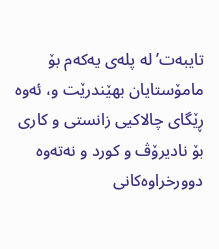تایبەت’ لە پلەی یەکەم بۆ مامۆستایان بهێندرێت و، ئەوە ڕێگای چالاکیی زانستی و کاری بۆ نادیرۆڤ و کورد و نەتەوە دوورخراوەکانی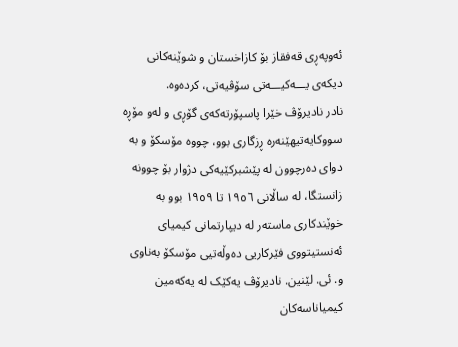ئەوپەڕی قەفقاز بۆ کازاخستان و شوێنەکانی دیکەی یـــەکیـــەتی سۆڤیەتی، کردەوە.
نادر نادیرۆڤ خێرا پاسپۆرتەکەی گۆڕی و لەو مۆڕە سووکایەتیهێنەرە ڕزگاری بوو، چووە مۆسکۆ و به دوای دەرچوون لە پێشبرکێیەکی دژوار بۆ چوونه زانستگا، لە ساڵانی ١٩٥٦ تا ١٩٥٩ بوو به خوێندکاری ماستەر لە دیپارتمانی کیمیای ئەنستیتووی فێرکاریی دەوڵەتیی مۆسکۆ بەناوی و. ئی. لێنین. نادیرۆڤ یەکێک لە یەکەمین کیمیاناسەکان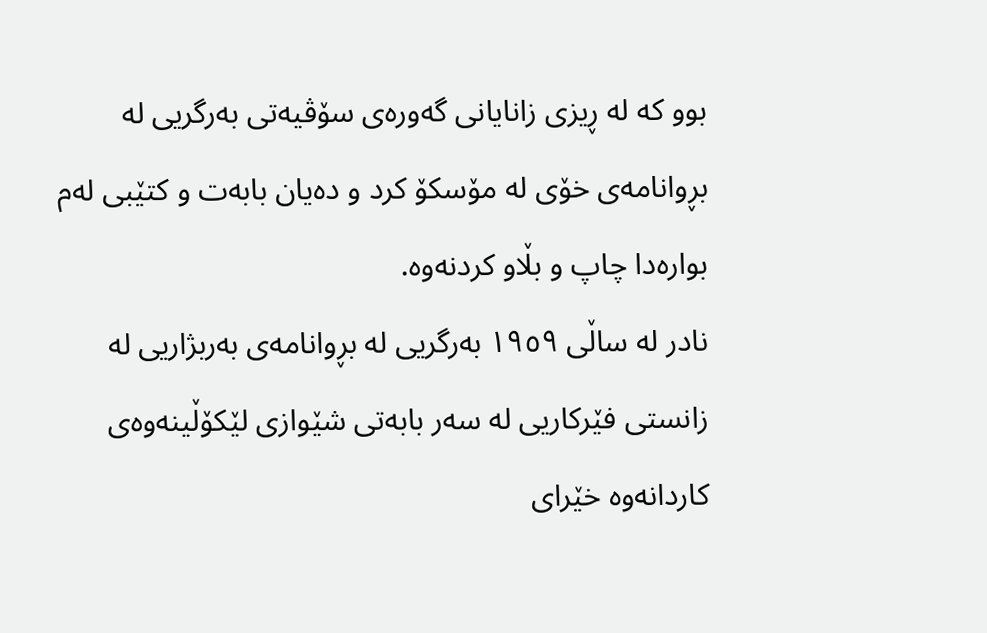بوو کە لە ڕیزی زانایانی گەورەی سۆڤیەتی بەرگریی لە بڕوانامەی خۆی لە مۆسکۆ کرد و دەیان بابەت و کتێبی لەم بوارەدا چاپ و بڵاو کردنەوە.
نادر لە ساڵی ١٩٥٩ بەرگریی لە بڕوانامەی بەربژاریی لە زانستی فێرکاریی لە سەر بابەتی شێوازی لێکۆڵینەوەی کاردانەوە خێرای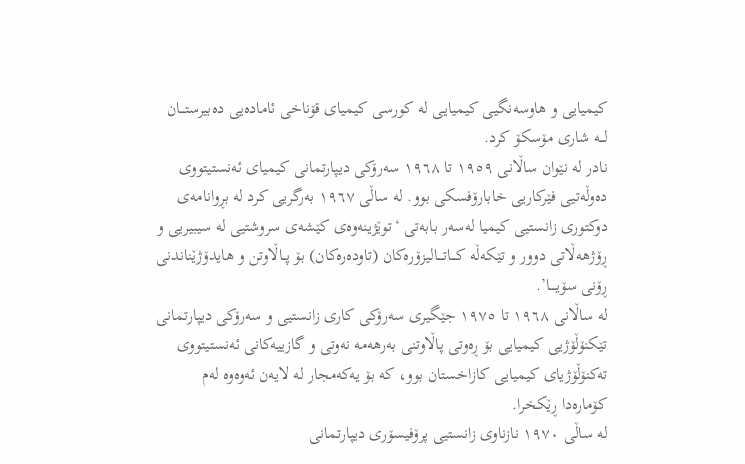کیمیایی و هاوسەنگیی کیمیایی لە کورسی کیمیای قۆناخی ئامادەیی دەبیرستـــان لـــە شاری مۆسکۆ کرد.
نادر لە نێوان ساڵانی ١٩٥٩ تا ١٩٦٨ سەرۆکی دیپارتمانی کیمیای ئەنستیتووی دەوڵەتیی فێرکاریی خابارۆفسکی بوو. لە ساڵی ١٩٦٧ بەرگریی کرد لە بڕوانامەی دوکتوری زانستیی کیمیا لەسەر بابەتی ‘توێژینەوەی کێشەی سروشتیی لە سیبیریی و ڕۆژهەڵاتی دوور و تێکەڵە کـــاتــــالیزۆرەکان (تاودەرەکان) بۆ پــاڵاوتن و هایدۆژێناندنی ڕۆنی سۆیــــا’.
لە ساڵانی ١٩٦٨ تا ١٩٧٥ جێگیری سەرۆکی کاری زانستیی و سەرۆکی دیپارتمانی تێکنۆڵۆژیی کیمیایی بۆ ڕەوتی پاڵاوتنی بەرهەمە نەوتی و گازییەکانی ئەنستیتووی تەکنۆڵۆژیای کیمیایی کازاخستان بوو، کە بۆ یەکەمجار لە لایەن ئەوەوە لەم کۆمارەدا ڕێکخرا.
لە ساڵی ١٩٧٠ نازناوی زانستیی پرۆفیسۆری دیپارتمانی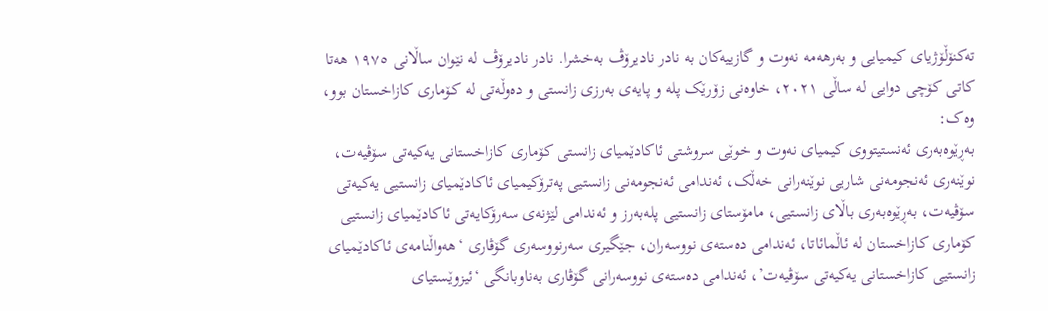تەکنۆڵۆژیای کیمیایی و بەرهەمە نەوت و گازییەکان به نادر نادیرۆڤ بەخشرا. نادر نادیرۆڤ لە نێوان ساڵانی ١٩٧٥ هەتا کاتی کۆچی دوایی لە ساڵی ٢٠٢١، خاوەنی زۆرێک پلە و پایەی بەرزی زانستی و دەوڵەتی لە کـۆماری کازاخستان بوو، وەک:
بەڕێوەبەری ئەنستیتووی کیمیای نەوت و خوێی سروشتی ئاکادێمیای زانستی کۆماری کازاخستانی یەکیەتی سۆڤیەت، نوێنەری ئەنجومەنی شاریی نوێنەرانی خەڵک، ئەندامی ئەنجومەنی زانستیی پەترۆکیمیای ئاکادێمیای زانستیی یەکیەتی سۆڤیەت، بەڕێوەبەری باڵای زانستیی، مامۆستای زانستیی پلەبەرز و ئەندامی لێژنەی سەرۆکایەتی ئاکادێمیای زانستیی کۆماری کازاخستان لە ئاڵمائاتا، ئەندامی دەستەی نووسەران، جێگیری سەرنووسەری گۆڤاری ‘هەواڵنامەی ئاکادێمیای زانستیی کازاخستانی یەکیەتی سۆڤیەت’، ئەندامی دەستەی نووسەرانی گۆڤاری بەناوبانگی ‘ئیزوێستیای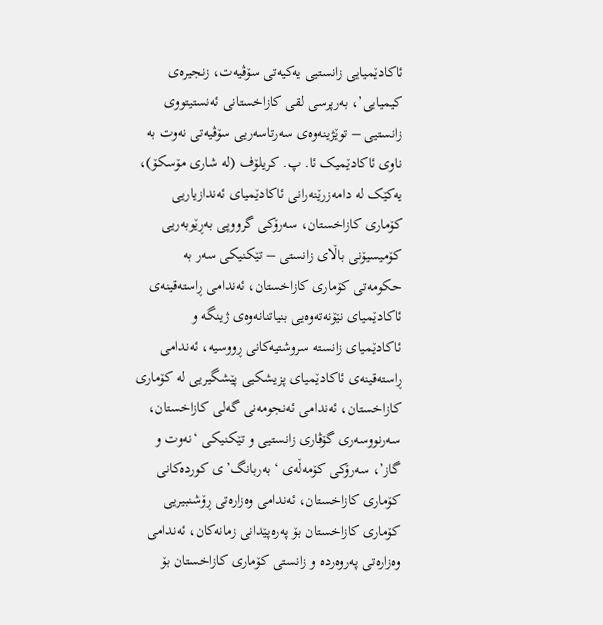ئاکادێمیایی زانستیی یەکیەتی سۆڤیەت، زنجیرەی کیمیایی’، بەرپرسی لقی کازاخستانی ئەنستیتووی زانستیی – توێژینەوەی سەرتاسەریی سۆڤیەتی نەوت به ناوی ئاکادێمیک ئا. پ. کریلۆف (لە شاری مۆسکۆ)، یەکێک لە دامەزرێنەرانی ئاکادێمیای ئەندازیاریی کۆماری کازاخستان، سەرۆکی گرووپی بەڕێوبەریی کۆمیسیۆنی باڵای زانستی – تێکنیکی سەر به حکومەتی کۆماری کازاخستان، ئەندامی ڕاستەقینەی ئاکادێمیای نێۆنەتەوەیی بنیاتنانەوەی ژینگە و ئاکادێمیای زانسته سروشتیەکانی ڕووسیه، ئەندامی ڕاستەقینەی ئاکادێمیای پزیشکیی پێشگیریی لە کۆماری کازاخستان، ئەندامی ئەنجومەنی گەلی کازاخستان، سەرنووسەری گۆڤاری زانستیی و تێکنیکی ‘نەوت و گاز’، سەرۆکی کۆمەڵەی ‘بەربانگ’ی کوردەکانی کۆماری کازاخستان، ئەندامی وەزارەتی ڕۆشنبیریی کۆماری کازاخستان بۆ پەرەپێدانی زمانەکان، ئەندامی وەزارەتی پەروەردە و زانستی کۆماری کازاخستان بۆ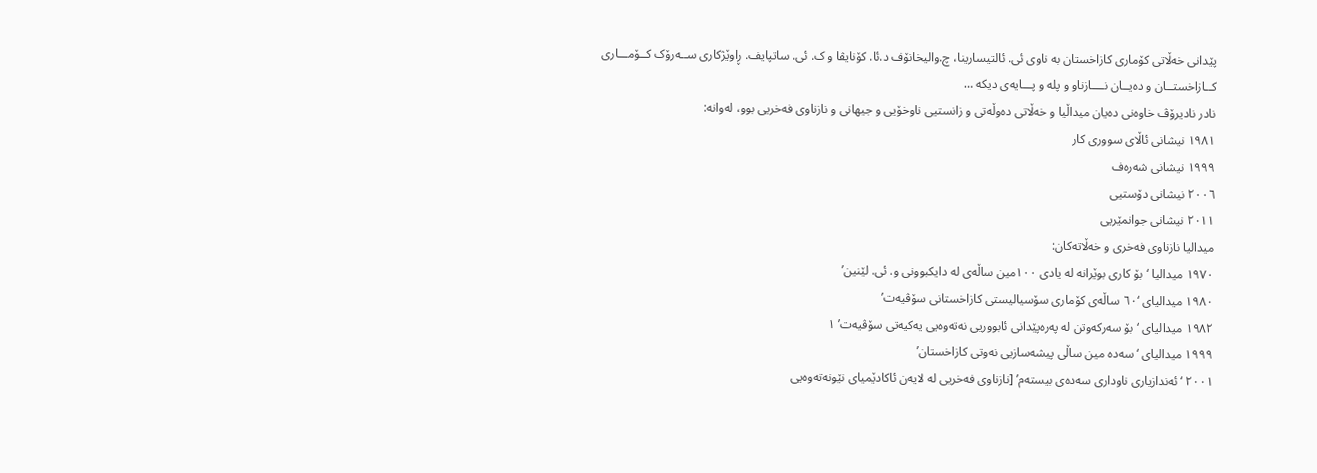پێدانی خەڵاتی کۆماری کازاخستان به ناوی ئی. ئالتیسارینا، چ.والیخانۆف د.ئا. کۆنایڤا و ک. ئی. ساتپایف. ڕاوێژکاری ســەرۆک کــۆمـــاری کــازاخستــان و دەیــان نــــازناو و پلە و پـــایەی دیکە …
نادر نادیرۆڤ خاوەنی دەیان میداڵیا و خەڵاتی دەوڵەتی و زانستیی ناوخۆیی و جیهانی و نازناوی فەخریی بوو، لەوانه:
١٩٨١ نیشانی ئاڵای سووری کار
١٩٩٩ نیشانی شەرەف
٢٠٠٦ نیشانی دۆستیی
٢٠١١ نیشانی جوانمێریی
میدالیا نازناوی فەخری و خەڵاتەکان:
١٩٧٠ میدالیا ‘بۆ کاری بوێرانه لە یادی ١٠٠مین ساڵەی لە دایکبوونی و. ئی. لێنین’
١٩٨٠ میدالیای ‘٦٠ ساڵەی کۆماری سۆسیالیستی کازاخستانی سۆڤیەت’
١٩٨٢ میدالیای ‘بۆ سەرکەوتن لە پەرەپێدانی ئابووریی نەتەوەیی یەکیەتی سۆڤیەت’ ١
١٩٩٩ میدالیای ‘سەدە مین ساڵی پیشەسازیی نەوتی کازاخستان’
٢٠٠١ ‘ئەندازیاری ناوداری سەدەی بیستەم’ [نازناوی فەخریی لە لایەن ئاکادێمیای نێونەتەوەیی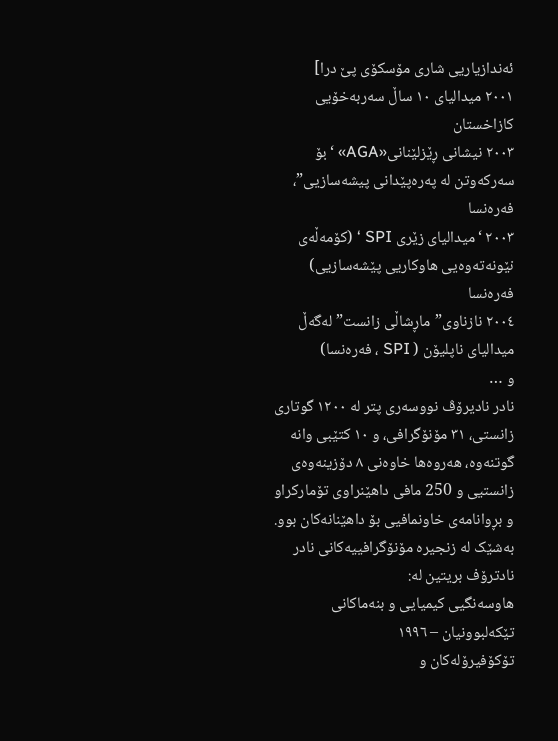ئەندازیاریی شاری مۆسکۆی پێ درا]
٢٠٠١ میدالیای ١٠ ساڵ سەربەخۆیی کازاخستان
٢٠٠٣ نیشانی ڕێزلێنانی«AGA» ‘بۆ سەرکەوتن لە پەرەپێدانی پیشەسازیی”، فەرەنسا
٢٠٠٣ ‘میدالیای زێری SPI ‘ (کۆمەڵەی نێونەتەوەیی هاوکاریی پێشەسازیی) فەرەنسا
٢٠٠٤ نازناوی”ماڕشاڵی زانست” لەگەڵ میدالیای ناپلیۆن ( SPI ، فەرەنسا)
و …
نادر نادیرۆڤ نووسەری پتر لە ١٢٠٠ گوتاری زانستی، ٣١ مۆنۆگرافی، و ١٠ کتێبی وانە گوتنەوە، هەروەها خاوەنی ٨ دۆزینەوەی زانستیی و 250 مافی داهێنراوی تۆمارکراو و بڕوانامەی خاونمافیی بۆ داهێنانەکان بوو.
بەشێک لە زنجیرە مۆنۆگرافییەکانی نادر نادترۆف بریتین لە:
هاوسەنگیی کیمیایی و بنەماکانی تێکەلبوونیان – ١٩٩٦
تۆکۆفیرۆلەکان و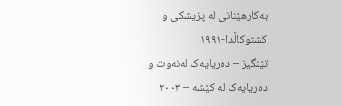بەکارهێنانی لە پزیشکی و کشتوکاڵدا-١٩٩١
تێنگیز – دەریایەک لەنەوت و دەریایەک لە کێشه – ٢٠٠٣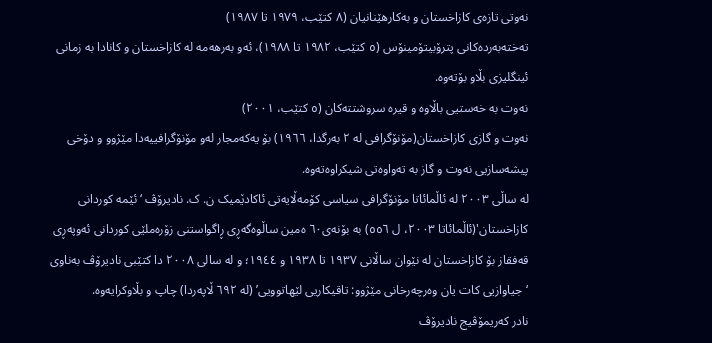نەوتی تازەی کازاخستان و بەکارهێنانیان (٨ کتێب، ١٩٧٩ تا ١٩٨٧)
تەختەبەردەکانی پترۆبیتۆمینۆس (٥ کتێب، ١٩٨٢ تا ١٩٨٨)، ئەو بەرهەمه لە کازاخستان و کانادا به زمانی ئینگلیزی بڵاو بۆتەوە.
نەوت به خەستیی باڵاوە و قیرە سروشتتەکان (٥ کتێب، ٢٠٠١)
نەوت و گازی کازاخستان(مۆنۆگرافی لە ٢ بەرگدا، ١٩٦٦) بۆ یەکەمجار لەو مۆنۆگرافییەدا مێژوو و دۆخی پیشەسازیی نەوت و گاز به تەواوەتی شیکراوەتەوە.
لە ساڵی ٢٠٠٣ لە ئاڵمائاتا مۆنۆگرافی سیاسی کۆمەڵایەتی ئاکادێمیک ن. ک. نادیرۆڤ ‘ئێمە کوردانی کازاخستان'(ئاڵمائاتا ٢٠٠٣، ل ٥٥٦) به بۆنەی٦٠ ەمین ساڵوەگەڕی ڕاگواستنی زۆرەملێی کوردانی ئەوپەڕی قەفقاز بۆ کازاخستان لە نێوان ساڵانی ١٩٣٧ تا ١٩٣٨ و ١٩٤٤؛ و لە سالی ٢٠٠٨ دا کتێبی نادیرۆڤ بەناوی ‘جیاوازیی کات یان وەرچەرخانی مێژوو: تاقیکاریی لێهاتوویی’ (لە ٦٩٢ ڵاپەردا) چاپ و بڵاوکرایەوە.
نادر کەریمۆڤیج نادیرۆڤ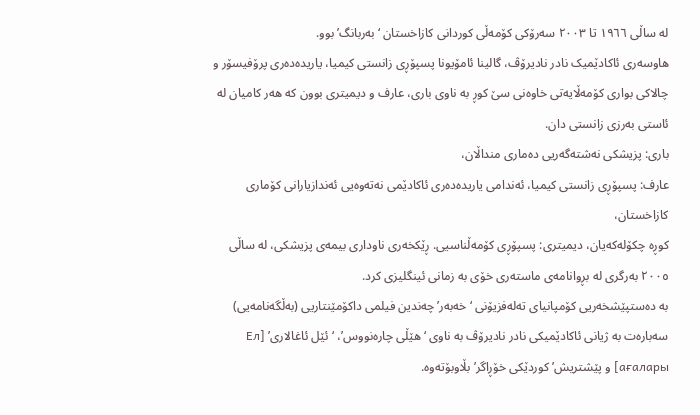لە ساڵی ١٩٦٦ تا ٢٠٠٣ سەرۆکی کۆمەڵی کوردانی کازاخستان ‘بەربانگ’ بوو.
هاوسەری ئاکادێمیک نادر نادیرۆڤ، گالینا ئامۆیونا پسپۆڕی زانستی کیمیا، یاریدەدەری پرۆفیسۆر و چالاکی بواری کۆمەڵایەتی خاوەنی سێ کوڕ به ناوی باری، عارف و دیمیتری بوون کە هەر کامیان لە ئاستی بەرزی زانستی دان.
باری: پزیشکی نەشتەگەریی دەماری منداڵان،
عارف: پسپۆڕی زانستی کیمیا، ئەندامی یاریدەدەری ئاکادێمی نەتەوەیی ئەندازیارانی کۆماری کازاخستان،
کوڕە چکۆلەکەیان، دیمیتری: پسپۆڕی کۆمەڵناسیی. ڕێکخەری ناوداری بیمەی پزیشکی، لە ساڵی ٢٠٠٥ بەرگری لە بڕوانامەی ماستەری خۆی به زمانی ئینگلیزی کرد.
به دەستپێشخەریی کۆمپانیای تەلەفزیۆنی ‘خەبەر’ چەندین فیلمی داکۆمێنتاریی (بەڵگەنامەیی) سەبارەت به ژیانی ئاکادێمیکی نادر نادیرۆڤ به ناوی ‘هێڵی چارەنووس’، ‘ئێل ئاغالاری’ [Ел ағалары] و پێشتریش’ کوردێکی خۆڕاگر’ بڵاوبۆتەوە.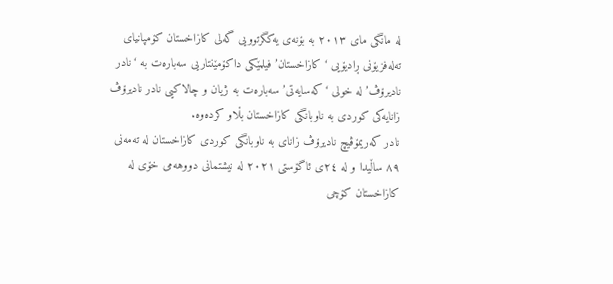لە مانگی مای ٢٠١٣ به بۆنەی یەکگرتوویی گەلی کازاخستان کۆمپانیای تەلەفزیۆنی ڕادیۆیی ‘ کازاخستان’ فیلمێکی داکۆمێنتاریی سەبارەت به ‘نادر نادیرۆڤ’ لە خولی ‘کەسایەتی’ سەبارەت به ژیان و چالاکیی نادر نادیرۆڤ زانایەکی کوردی به ناوبانگی کازاخستان بڵاو کردەوە.
نادر کەریمۆڤیچ نادیرۆڤ زانای به ناوبانگی کوردی کازاخستان لە تەمەنی ٨٩ ساڵیدا و لە ٢٤ی ئاگۆستی ٢٠٢١ لە نیشتمانی دووهەمی خۆی لە کازاخستان کۆچی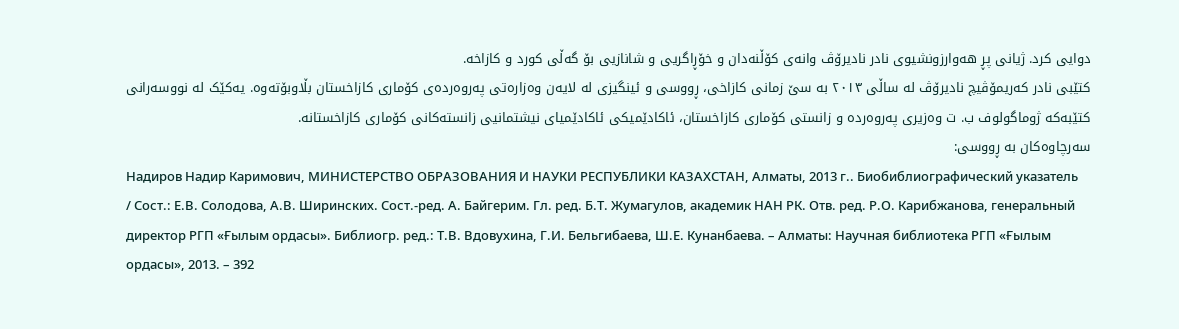دوایی کرد. ژیانی پڕ هەوارزونشیوی نادر نادیرۆڤ وانەی کۆڵنەدان و خۆڕاگریی و شانازیی بۆ گەڵی کورد و کازاخە.
کتێبی نادر کەریمۆڤیچ نادیرۆڤ لە ساڵی ٢٠١٣ به سێ زمانی کازاخی، ڕووسی و ئینگیزی لە لایەن وەزارەتی پەروەردەی کۆماری کازاخستان بڵاوبۆتەوە. یەکێک لە نووسەرانی کتێبەکە ژوماگولوف ب. ت وەزیری پەروەردە و زانستی کۆماری کازاخستان، ئاکادێمیکی ئاکادێمیای نیشتمانیی زانستەکانی کۆماری کازاخستانه.
سەرچاوەکان به ڕووسی:
Надиров Надир Каримович, МИНИСТЕРСТВО ОБРАЗОВАНИЯ И НАУКИ РЕСПУБЛИКИ КАЗАХСТАН, Алматы, 2013 г.. Биобиблиографический указатель / Сост.: Е.В. Солодова, А.В. Ширинских. Сост.-ред. А. Байгерим. Гл. ред. Б.Т. Жумагулов, академик НАН РК. Отв. ред. Р.О. Карибжанова, генеральный директор РГП «Ғылым ордасы». Библиогр. ред.: Т.В. Вдовухина, Г.И. Бельгибаева, Ш.Е. Кунанбаева. – Алматы: Научная библиотека РГП «Ғылым ордасы», 2013. – 392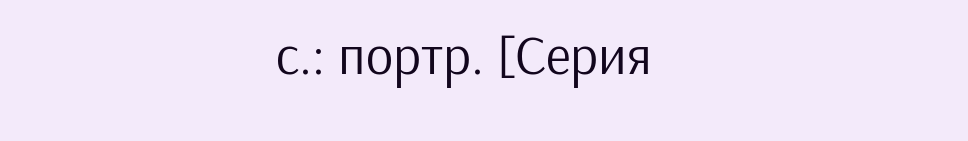с.: портр. [Серия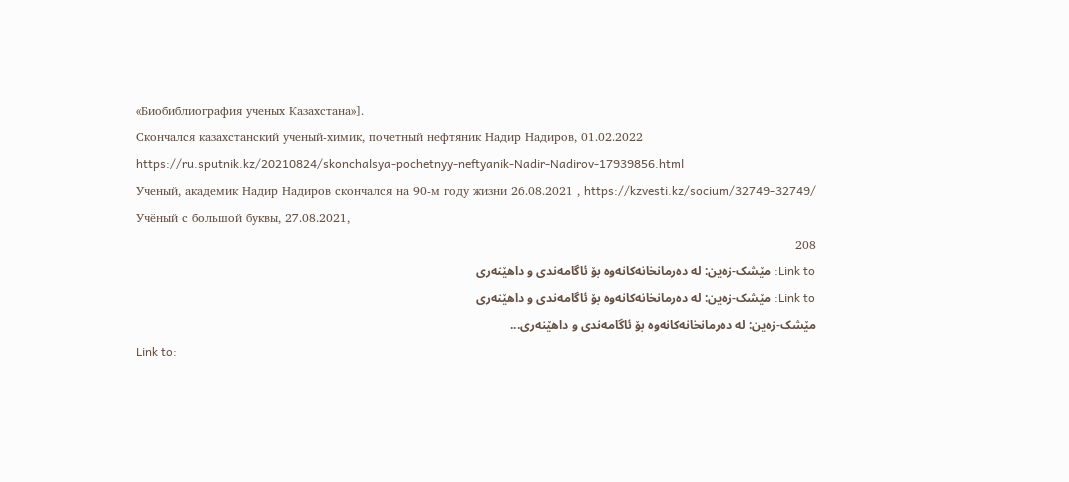«Биобиблиография ученых Казахстана»].
Скончался казахстанский ученый-химик, почетный нефтяник Надир Надиров, 01.02.2022 https://ru.sputnik.kz/20210824/skonchalsya-pochetnyy-neftyanik-Nadir-Nadirov-17939856.html
Ученый, академик Надир Надиров скончался на 90-м году жизни 26.08.2021 , https://kzvesti.kz/socium/32749-32749/
Учёный с большой буквы, 27.08.2021,
208
Link to: مێشک-زەین: لە دەرمانخانەکانەوە بۆ ئاگامەندی و داهێنەری
Link to: مێشک-زەین: لە دەرمانخانەکانەوە بۆ ئاگامەندی و داهێنەری
مێشک-زەین: لە دەرمانخانەکانەوە بۆ ئاگامەندی و داهێنەری...
Link to: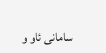سامانی ئاو و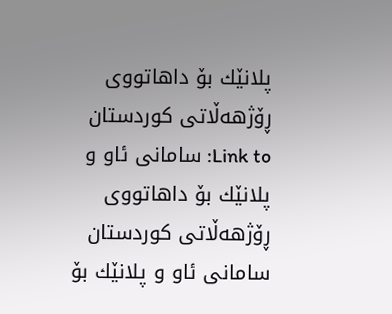پلانێك بۆ داهاتووی ڕۆژهەڵاتی كوردستان
Link to: سامانی ئاو و پلانێك بۆ داهاتووی ڕۆژهەڵاتی كوردستان
سامانی ئاو و پلانێك بۆ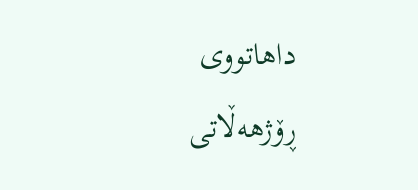داهاتووی ڕۆژهەڵاتی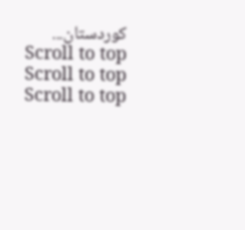كوردستان...
Scroll to top
Scroll to top
Scroll to top